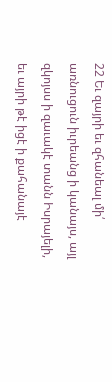22 Եւ զայրի եւ զհանեալ մի՛ առնուցուն իւրեանց ի կանայս, այլ զկոյսս ի զաւակէ տանն Իսրայելի, եւ այրի թէ իցէ ի քահանայէ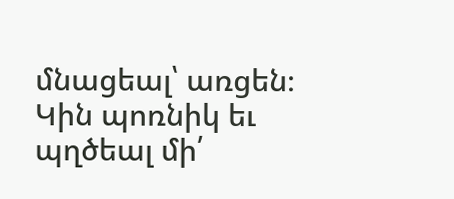մնացեալ՝ առցեն։
Կին պոռնիկ եւ պղծեալ մի՛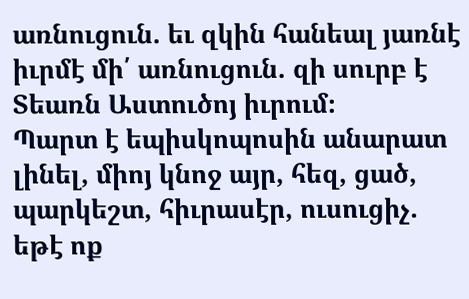առնուցուն. եւ զկին հանեալ յառնէ իւրմէ մի՛ առնուցուն. զի սուրբ է Տեառն Աստուծոյ իւրում։
Պարտ է եպիսկոպոսին անարատ լինել, միոյ կնոջ այր, հեզ, ցած, պարկեշտ, հիւրասէր, ուսուցիչ.
եթէ ոք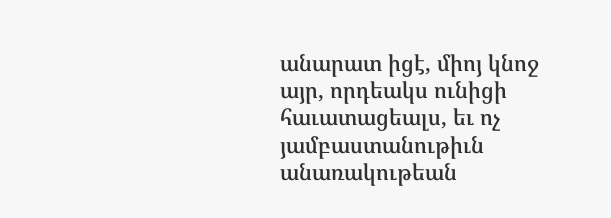անարատ իցէ, միոյ կնոջ այր, որդեակս ունիցի հաւատացեալս, եւ ոչ յամբաստանութիւն անառակութեան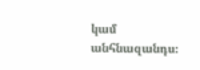կամ անհնազանդս։